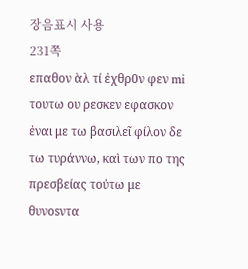장음표시 사용
231쪽
επαθον ὰλ τί ἐχθρ0ν φεν mi τουτω ου ρεσκεν εφασκον ἐναι με τω βασιλεῖ φίλον δε τω τυράννω, καὶ των πο της πρεσβείας τούτω με θυνοsντα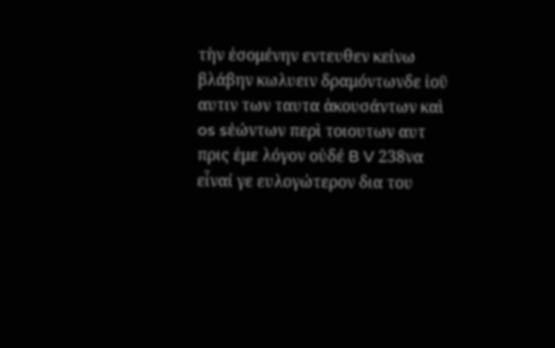τὴν ἐσομένην εντευθεν κείνω βλάβην κωλυειν δραμόντωνδε ἰοῦ αυτιν των ταυτα ἀκουσάντων καὶ os sἐώντων περὶ τοιουτων αυτ πρις ἐμε λόγον οὐδέ B V 238να εἶναί γε ευλογώτερον δια του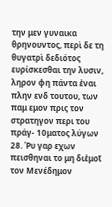την μεν γυναικα θρηνουντος, περὶ δε τη θυγατρὶ δεδιότος ευρίσκεσθαι την λυσιν, ληρον φη πάντα ἐναι πλην ενδ τουτου, των παμ εμον πρις τον στρατηγον περι του πράγ- 10ματος λύγων 28. Ῥυ γαρ εχων πεισθηναι το μη διἐμοῖ τον Μενέδημον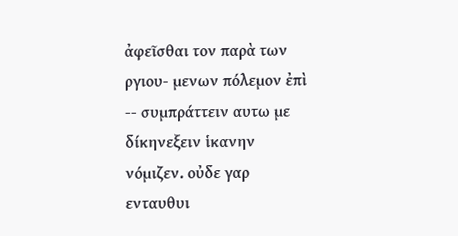ἀφεῖσθαι τον παρὰ των ργιου- μενων πόλεμον ἐπὶ -- συμπράττειν αυτω με δίκηνεξειν ἱκανην νόμιζεν. οὐδε γαρ ενταυθυι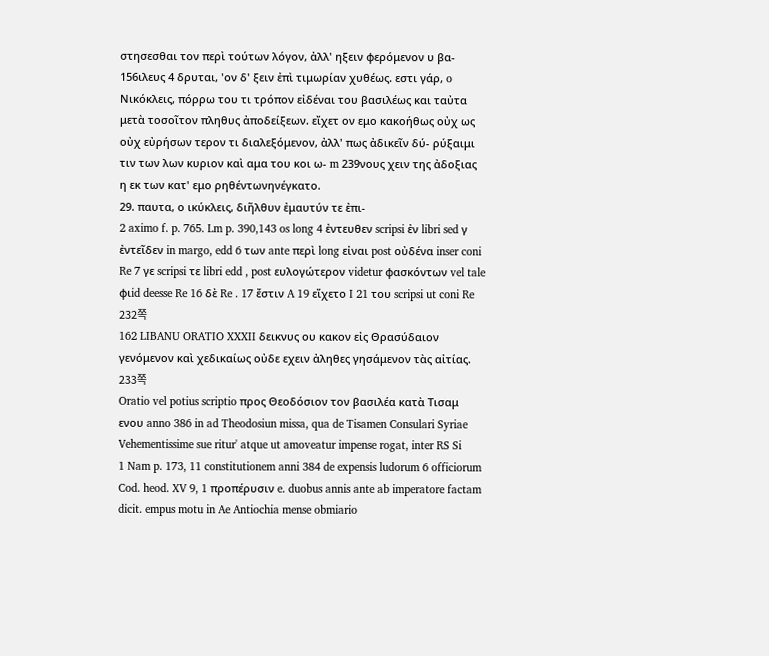στησεσθαι τον περὶ τούτων λόγον, ἀλλ' ηξειν φερόμενον υ βα- 156ιλευς 4 δρυται, 'ον δ' ξειν ἐπὶ τιμωρίαν χυθέως. εστι γάρ, o Νικόκλεις, πόρρω του τι τρόπον εἰδέναι του βασιλέως και ταὐτα μετὰ τοσοῖτον πληθυς ἀποδείξεων. εἴχετ ον εμο κακοήθως οὐχ ως οὐχ εὐρήσων τερον τι διαλεξόμενον, ἀλλ' πως ἀδικεῖν δύ- ρύξαιμι τιν των λων κυριον καὶ αμα του κοι ω- m 239νους χειν της ἀδοξιας η εκ των κατ' εμο ρηθέντωνηνέγκατο.
29. παυτα, ο ικύκλεις, διῆλθυν ἐμαυτύν τε ἐπι-
2 aximo f. p. 765. Lm p. 390,143 os long 4 ἐντευθεν scripsi ἐν libri sed γ ἐντεῖδεν in margo, edd 6 των ante περὶ long εἰναι post οὐδένα inser coni Re 7 γε scripsi τε libri edd , post ευλογώτερον videtur φασκόντων vel tale φιid deesse Re 16 δὲ Re . 17 ἔστιν A 19 εἴχετο I 21 του scripsi ut coni Re
232쪽
162 LIBANU ORATIO XXXII δεικνυς ου κακον εἰς Θρασύδαιον γενόμενον καὶ χεδικαίως οὐδε εχειν ἀληθες γησάμενον τὰς αἰτίας.
233쪽
Oratio vel potius scriptio προς Θεοδόσιον τον βασιλέα κατὰ Τισαμ ενου anno 386 in ad Theodosiun missa, qua de Tisamen Consulari Syriae Vehementissime sue ritur' atque ut amoveatur impense rogat, inter RS Si
1 Nam p. 173, 11 constitutionem anni 384 de expensis ludorum 6 officiorum Cod. heod. XV 9, 1 προπέρυσιν e. duobus annis ante ab imperatore factam dicit. empus motu in Ae Antiochia mense obmiario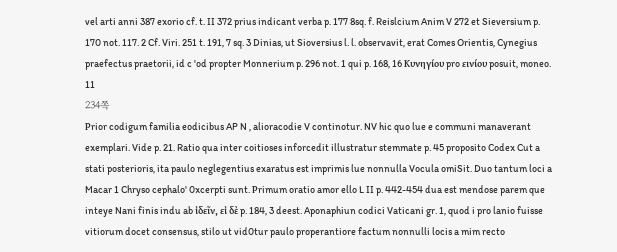vel arti anni 387 exorio cf. t. II 372 prius indicant verba p. 177 8sq. f. Reislcium Anim V 272 et Sieversium p. 170 not. 117. 2 Cf. Viri. 251 t. 191, 7 sq. 3 Dinias, ut Sioversius l. l. observavit, erat Comes Orientis, Cynegius praefectus praetorii, id c 'od propter Monnerium p. 296 not. 1 qui p. 168, 16 Κυνηγίου pro εινίου posuit, moneo. 11
234쪽
Ρrior codigum familia eodicibus AP N , alioracodie V continotur. NV hic quo lue e communi manaverant exemplari. Vide p. 21. Ratio qua inter coitioses inforcedit illustratur stemmate p. 45 proposito Codex Cut a stati posterioris, ita paulo neglegentius exaratus est imprimis lue nonnulla Vocula omiSit. Duo tantum loci a Macar 1 Chryso cephalo' 0xcerpti sunt. Ρrimum oratio amor ello L II p. 442-454 dua est mendose parem que inteye Nani finis indu ab ἰδεῖν, εἰ δὲ p. 184, 3 deest. Aponaphiun codici Vaticani gr. 1, quod i pro lanio fuisse vitiorum docet consensus, stilo ut vid0tur paulo properantiore factum nonnulli locis a mim recto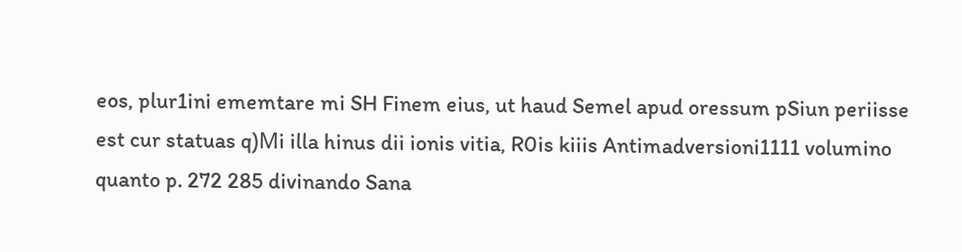eos, plur1ini ememtare mi SH Finem eius, ut haud Semel apud oressum pSiun periisse est cur statuas q)Μi illa hinus dii ionis vitia, R0is kiiis Antimadversioni1111 volumino quanto p. 272 285 divinando Sana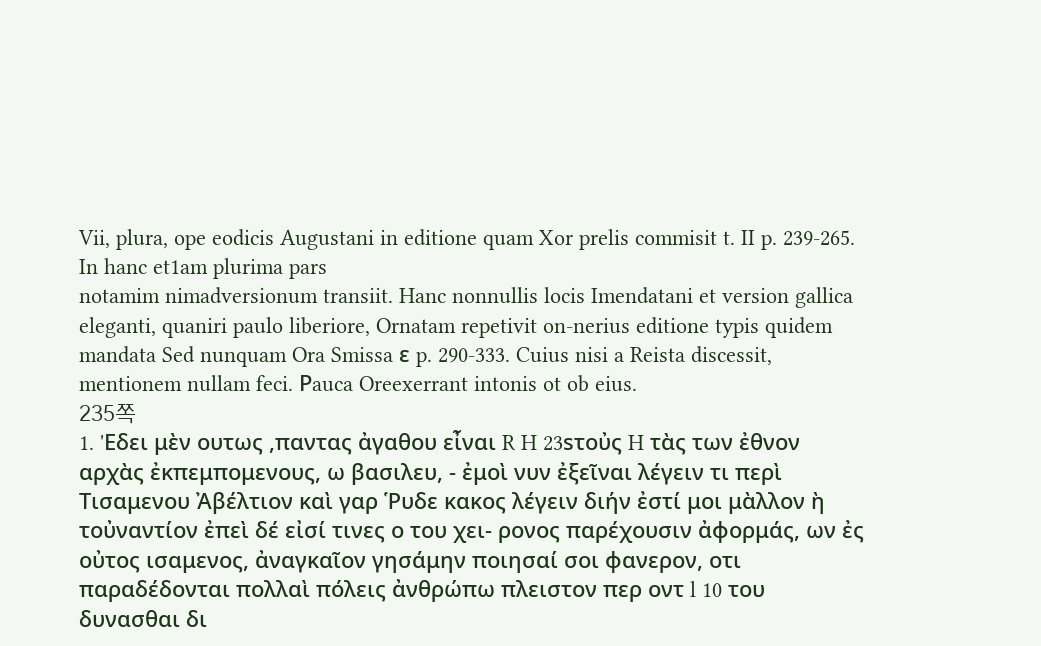Vii, plura, ope eodicis Augustani in editione quam Xor prelis commisit t. II p. 239-265. In hanc et1am plurima pars
notamim nimadversionum transiit. Hanc nonnullis locis Imendatani et version gallica eleganti, quaniri paulo liberiore, Ornatam repetivit on-nerius editione typis quidem mandata Sed nunquam Ora Smissa ε p. 290-333. Cuius nisi a Reista discessit, mentionem nullam feci. Ρauca Oreexerrant intonis ot ob eius.
235쪽
1. 'Eδει μὲν ουτως ,παντας ἀγαθου εἶναι R H 23sτοὐς H τὰς των ἐθνον αρχὰς ἐκπεμπομενους, ω βασιλευ, - ἐμοὶ νυν ἐξεῖναι λέγειν τι περὶ Tισαμενου Ἀβέλτιον καὶ γαρ Ῥυδε κακος λέγειν διήν ἐστί μοι μὰλλον ὴ τοὐναντίον ἐπεὶ δέ εἰσί τινες ο του χει- ρονος παρέχουσιν ἀφορμάς, ων ἐς οὐτος ισαμενος, ἀναγκαῖον γησάμην ποιησαί σοι φανερον, οτι παραδέδονται πολλαὶ πόλεις ἀνθρώπω πλειστον περ οντ l 10 του δυνασθαι δι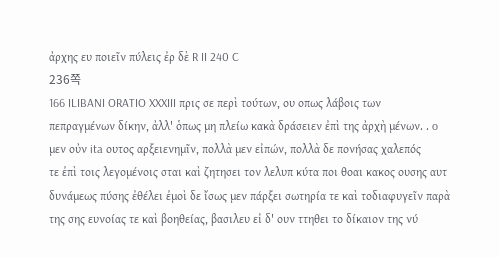ἀρχης ευ ποιεῖν πύλεις ἐρ δὲ R II 240 C
236쪽
166 ILIBANI ORATIO XXXIII πρις σε περὶ τούτων, ου οπως λάβοις των πεπραγμένων δίκην, ἀλλ' ὁπως μη πλείω κακὰ δράσειεν ἐπὶ της ἀρχὴ μένων. . o μεν οὐν ita ουτος αρξειενημῖν, πολλὰ μεν εἰπών, πολλὰ δε πονήσας χαλεπός
τε ἐπὶ τοις λεγομένοις σται καὶ ζητησει τον λελυπ κύτα ποι θοαι κακος ουσης αυτ δυνάμεως πύσης ἐθέλει ἐμοὶ δε ἴσως μεν πάρξει σωτηρία τε καὶ τοδιαφυγεῖν παρὰ της σης ευνοίας τε καὶ βοηθείας, βασιλευ εἰ δ' ουν ττηθει το δίκαιον της νύ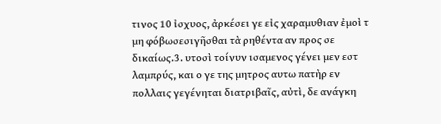τινος 10 ἰσχυος, ἀρκέσει γε εἰς χαραμυθιαν ἐμοὶ τ μη φόβωσεσιγῆσθαι τὰ ρηθέντα αν προς σε δικαίως.3. υτοσὶ τοίνυν ισαμενος γένει μεν εστ λαμπρύς, και ο γε της μητρος αυτω πατὴρ εν πολλαις γεγένηται διατριβαῖς, αὐτὶ, δε ανάγκη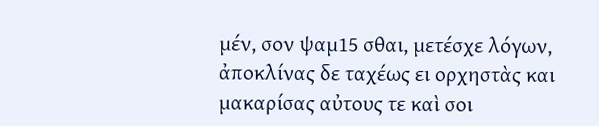μέν, σον ψαμ15 σθαι, μετέσχε λόγων, ἀποκλίνας δε ταχέως ει ορχηστὰς και μακαρίσας αὐτους τε καὶ σοι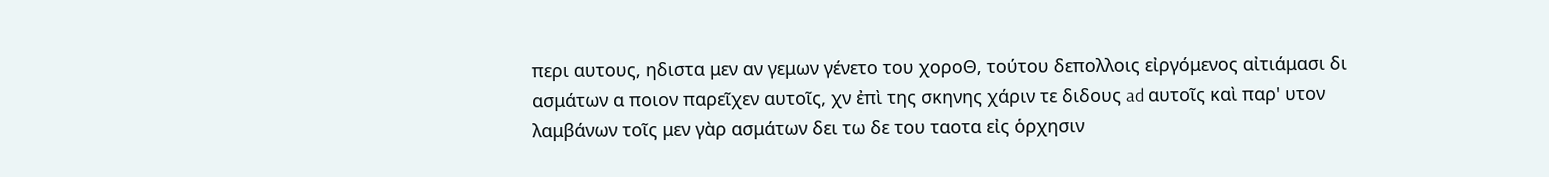περι αυτους, ηδιστα μεν αν γεμων γένετο του χοροΘ, τούτου δεπολλοις εἰργόμενος αἰτιάμασι δι ασμάτων α ποιον παρεῖχεν αυτοῖς, χν ἐπὶ της σκηνης χάριν τε διδους ad αυτοῖς καὶ παρ' υτον λαμβάνων τοῖς μεν γὰρ ασμάτων δει τω δε του ταοτα εἰς ὁρχησιν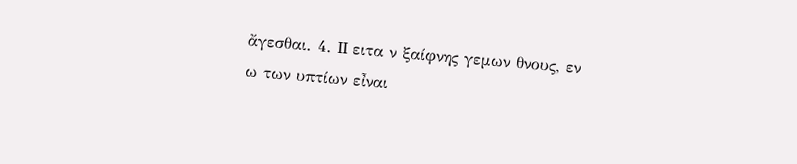ἄγεσθαι. 4. II ειτα ν ξαίφνης γεμων θνους, εν ω των υπτίων εἶναι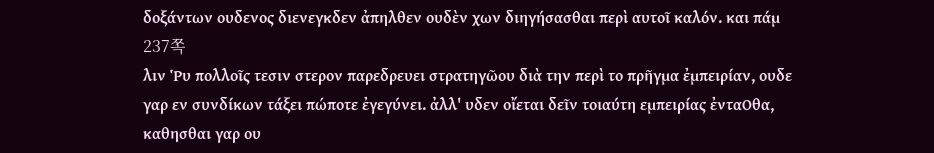δοξάντων ουδενος διενεγκδεν ἀπηλθεν ουδὲν χων διηγήσασθαι περὶ αυτοῖ καλόν. και πάμ
237쪽
λιν Ῥυ πολλοῖς τεσιν στερον παρεδρευει στρατηγῶου διὰ την περὶ το πρῆγμα ἐμπειρίαν, ουδε γαρ εν συνδίκων τάξει πώποτε ἐγεγύνει. ἀλλ' υδεν οἴεται δεῖν τοιαύτη εμπειρίας ἐνταOθα, καθησθαι γαρ ου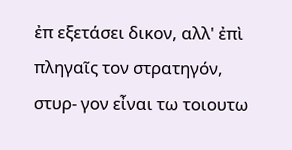ἐπ εξετάσει δικον, αλλ' ἐπὶ πληγαῖς τον στρατηγόν, στυρ- γον εἶναι τω τοιουτω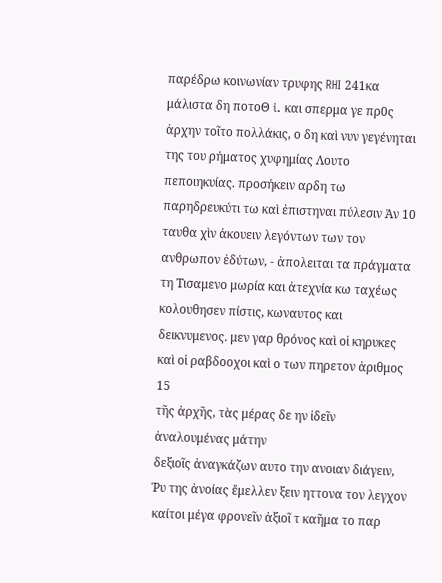παρέδρω κοινωνίαν τρυφης RHI 241κα μάλιστα δη ποτοΘ i. και σπερμα γε πρ0ς ἀρχην τοῖτο πολλάκις, ο δη καὶ νυν γεγένηται της του ρήματος χυφημίας Λουτο πεποιηκυίας. προσήκειν αρδη τω παρηδρευκύτι τω καὶ ἐπιστηναι πύλεσιν Ἀν 10 ταυθα χὶν ἀκουειν λεγόντων των τον ανθρωπον ἐδύτων, - ἀπολειται τα πράγματα τη Τισαμενο μωρία και ἀτεχνία κω ταχέως κολουθησεν πίστις, κωναυτος και δεικνυμενος. μεν γαρ θρόνος καὶ οἱ κηρυκες καὶ οἱ ραβδοοχοι καὶ ο των πηρετον ἀριθμος 15
τῆς ἀρχῆς, τὰς μέρας δε ην ἰδεῖν ἀναλουμένας μάτην
δεξιοῖς ἀναγκάζων αυτο την ανοιαν διάγειν, Ῥυ της ἀνοίας ἔμελλεν ξειν ηττονα τον λεγχον καίτοι μέγα φρονεῖν ἀξιοῖ τ καῆμα το παρ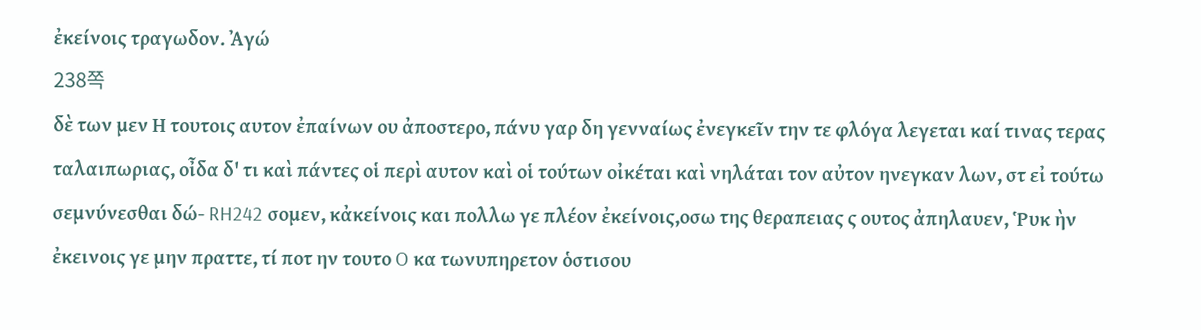ἐκείνοις τραγωδον. Ἀγώ
238쪽
δὲ των μεν Η τουτοις αυτον ἐπαίνων ου ἀποστερο, πάνυ γαρ δη γενναίως ἐνεγκεῖν την τε φλόγα λεγεται καί τινας τερας ταλαιπωριας, οἶδα δ' τι καὶ πάντες οἱ περὶ αυτον καὶ οἱ τούτων οἰκέται καὶ νηλάται τον αὐτον ηνεγκαν λων, στ εἰ τούτω σεμνύνεσθαι δώ- RH242 σομεν, κἀκείνοις και πολλω γε πλέον ἐκείνοις,οσω της θεραπειας ς ουτος ἀπηλαυεν, Ῥυκ ὴν ἐκεινοις γε μην πραττε, τί ποτ ην τουτο O κα τωνυπηρετον ὁστισου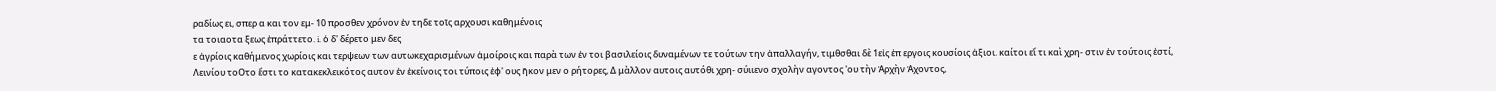ραδίως ει, σπερ α και τον εμ- 10 προσθεν χρόνον ἐν τηδε τοῖς αρχουσι καθημένοις
τα τοιαοτα ξεως ἐπράττετο. i. ὁ δ' δέρετο μεν δες
ε ἀγρίοις καθήμενος χωρίοις και τερψεων των αυτωκεχαρισμένων ἀμοίροις και παρὰ των ἐν τοι βασιλείοις δυναμένων τε τούτων την ἀπαλλαγήν, τιμθσθαι δὲ 1εἰς ἐπ εργοις κουσίοις ἀξιοι. καίτοι εἴ τι καὶ χρη- στιν ἐν τούτοις ἐστί, Λεινίου τοOτο ἔστι το κατακεκλεικότος αυτον ἐν ἐκείνοις τοι τύποις ἐφ' ους ῆκον μεν ο ρήτορες, Δ μὰλλον αυτοις αυτόθι χρη- σύιιενο σχολὴν αγοντος 'ου τὴν Ἀρχὴν Ἀχοντος,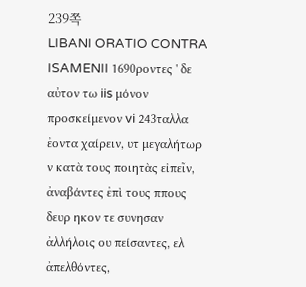239쪽
LIBANI ORATIO CONTRA ISAMENII 1690ροντες ' δε αὐτον τω iis μόνον προσκείμενον vi 243ταλλα ἐοντα χαίρειν, υτ μεγαλήτωρ ν κατὰ τους ποιητὰς εἰπεῖν, ἀναβάντες ἐπὶ τους ππους δευρ ηκον τε συνησαν ἀλλήλοις ου πείσαντες, ελ ἀπελθόντες,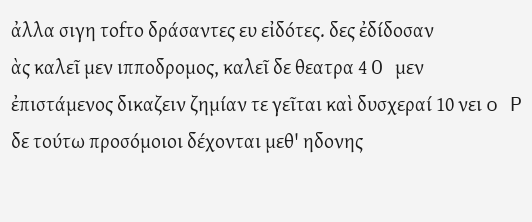ἀλλα σιγη τοfτο δράσαντες ευ εἰδότες. δες ἐδίδοσαν
ὰς καλεῖ μεν ιπποδρομος, καλεῖ δε θεατρα 4 O μεν ἐπιστάμενος δικαζειν ζημίαν τε γεῖται καὶ δυσχεραί 10 νει o P δε τούτω προσόμοιοι δέχονται μεθ' ηδονης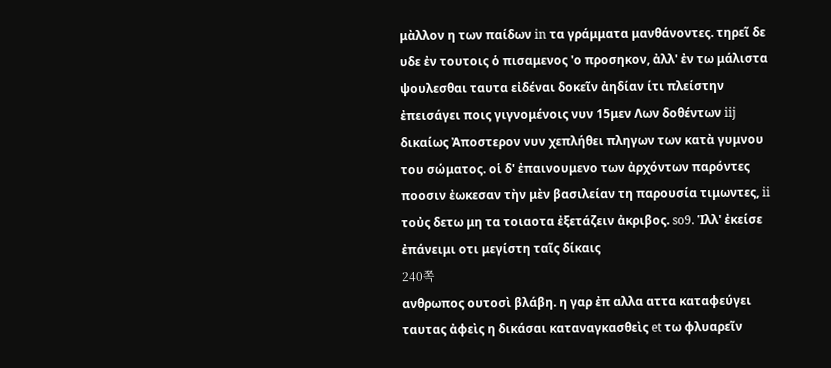μὰλλον η των παίδων in τα γράμματα μανθάνοντες. τηρεῖ δε υδε ἐν τουτοις ὁ πισαμενος 'ο προσηκον, ἀλλ' ἐν τω μάλιστα ψουλεσθαι ταυτα εἰδέναι δοκεῖν ἀηδίαν ίτι πλείστην ἐπεισάγει ποις γιγνομένοις νυν 15μεν Λων δοθέντων iij δικαίως Ἀποστερον νυν χεπλήθει πληγων των κατὰ γυμνου του σώματος. οἱ δ' ἐπαινουμενο των ἀρχόντων παρόντες ποοσιν ἐωκεσαν τὴν μὲν βασιλείαν τη παρουσία τιμωντες, ii τοὐς δετω μη τα τοιαοτα ἐξετάζειν ἀκριβος. so9. Ἱλλ' ἐκείσε ἐπάνειμι οτι μεγίστη ταῖς δίκαις
240쪽
ανθρωπος ουτοσὶ βλάβη. η γαρ ἐπ αλλα αττα καταφεύγει ταυτας ἀφεὶς η δικάσαι καταναγκασθεὶς et τω φλυαρεῖν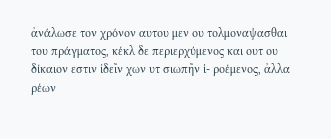ἀνάλωσε τον χρόνον αυτου μεν ου τολμοναψασθαι του πράγματος, κέκλ δε περιερχύμενος και ουτ ου δίκαιον εστιν ἰδεῖν χων υτ σιωπῆν ἱ- ροέμενος, ἀλλα ρέων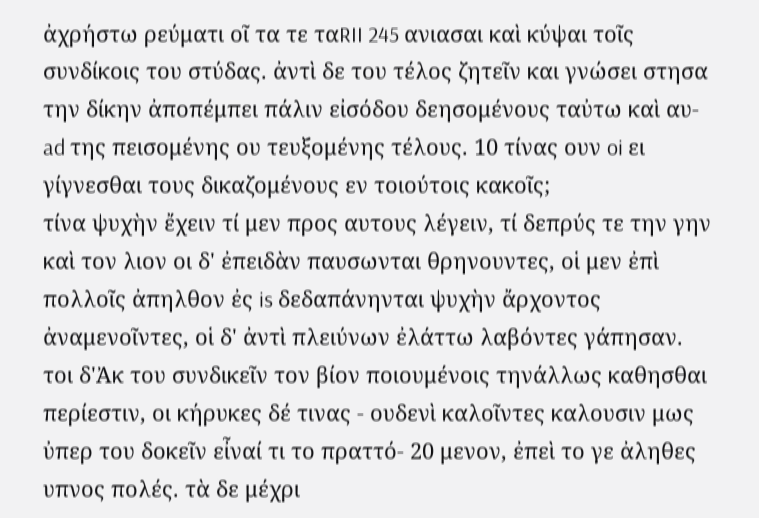ἀχρήστω ρεύματι οῖ τα τε ταRII 245 ανιασαι καὶ κύψαι τοῖς συνδίκοις του στύδας. ἀντὶ δε του τέλος ζητεῖν και γνώσει στησα την δίκην ἀποπέμπει πάλιν εἰσόδου δεησομένους ταὐτω καὶ αυ- ad της πεισομένης ου τευξομένης τέλους. 10 τίνας ουν oi ει γίγνεσθαι τους δικαζομένους εν τοιούτοις κακοῖς;
τίνα ψυχὴν ἔχειν τί μεν προς αυτους λέγειν, τί δεπρύς τε την γην καὶ τον λιον οι δ' ἐπειδὰν παυσωνται θρηνουντες, οἱ μεν ἐπὶ πολλοῖς ἀπηλθον ἐς is δεδαπάνηνται ψυχὴν ἄρχοντος ἀναμενοῖντες, οἱ δ' ἀντὶ πλειύνων ἐλάττω λαβόντες γάπησαν. τοι δ'Ἀκ του συνδικεῖν τον βίον ποιουμένοις τηνάλλως καθησθαι περίεστιν, οι κήρυκες δέ τινας - ουδενὶ καλοῖντες καλουσιν μως ὐπερ του δοκεῖν εἶναί τι το πραττό- 20 μενον, ἐπεὶ το γε ἀληθες υπνος πολές. τὰ δε μέχρι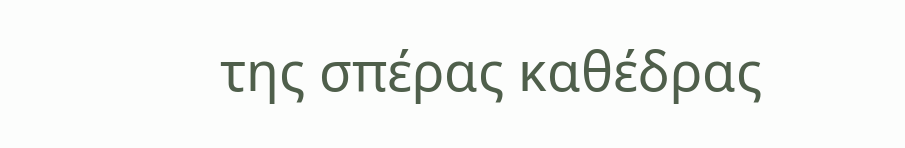της σπέρας καθέδρας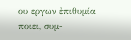ου εργων ἐπιθυμία ποιει, συμ-